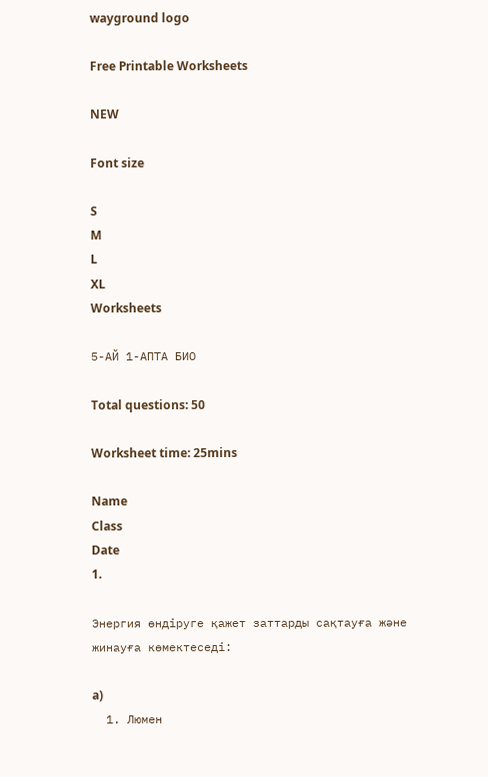wayground logo

Free Printable Worksheets

NEW

Font size

S
M
L
XL
Worksheets

5-АЙ 1-АПТА БИО

Total questions: 50

Worksheet time: 25mins

Name
Class
Date
1.

Энергия өндіруге қажет заттарды сақтауға және жинауға көмектеседі:

a)
  1. Люмен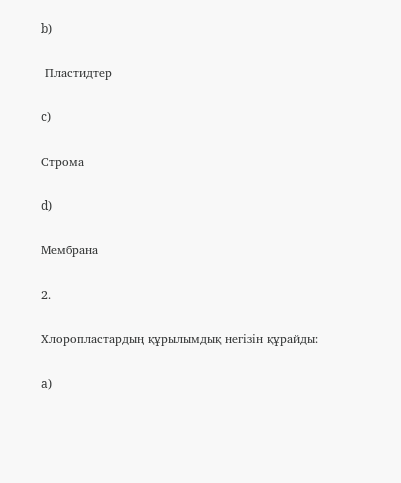b)

 Пластидтер

c)

Строма

d)

Мембрана

2.

Хлоропластардың құрылымдық негізін құрайды:

a)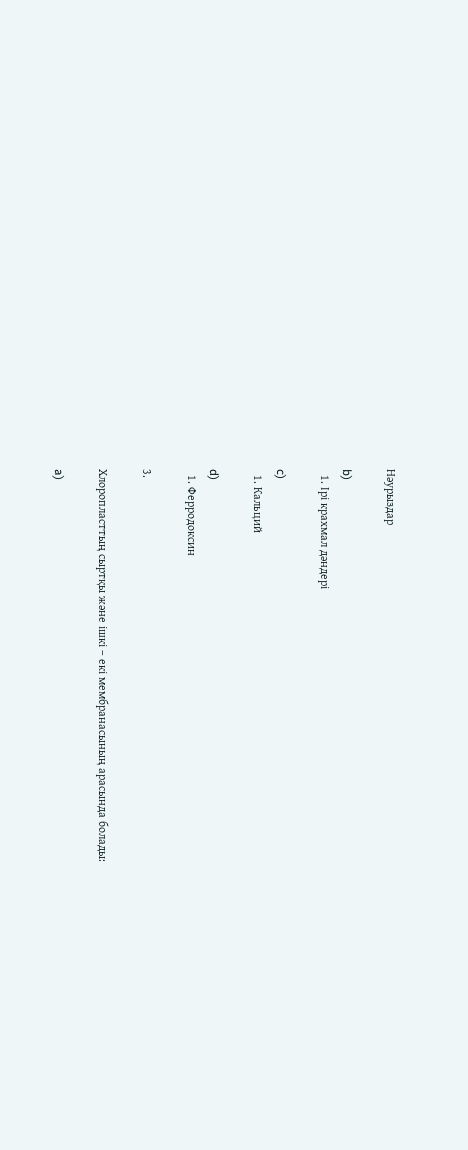Нәурыздар

b)
  1. Ірі крахмал дәндері

c)
  1. Кальций

d)
  1. Ферродоксин

3.

Хлоропласттың сыртқы және ішкі – екі мембранасының арасында болады:

a)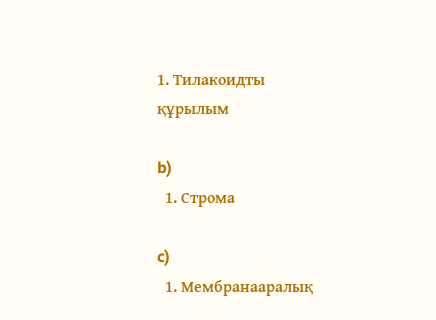1. Тилакоидты құрылым

b)
  1. Строма

c)
  1. Мембранааралық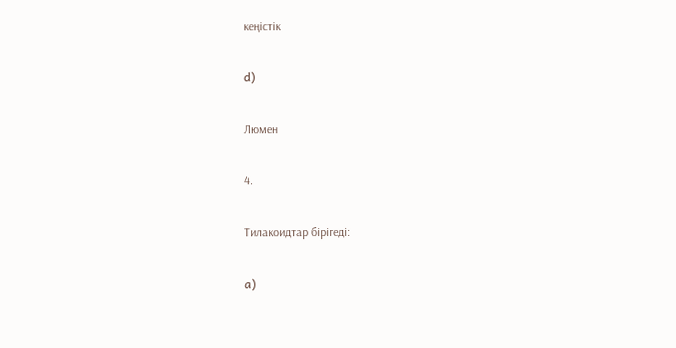кеңістік

d)

Люмен

4.

Тилакоидтар бірігеді:

a)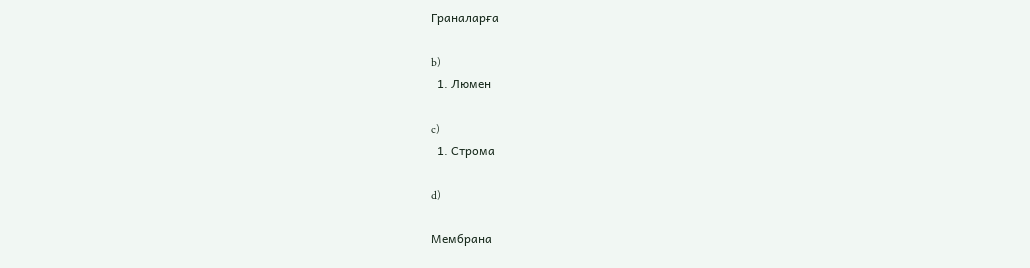Граналарға

b)
  1. Люмен

c)
  1. Строма

d)

Мембрана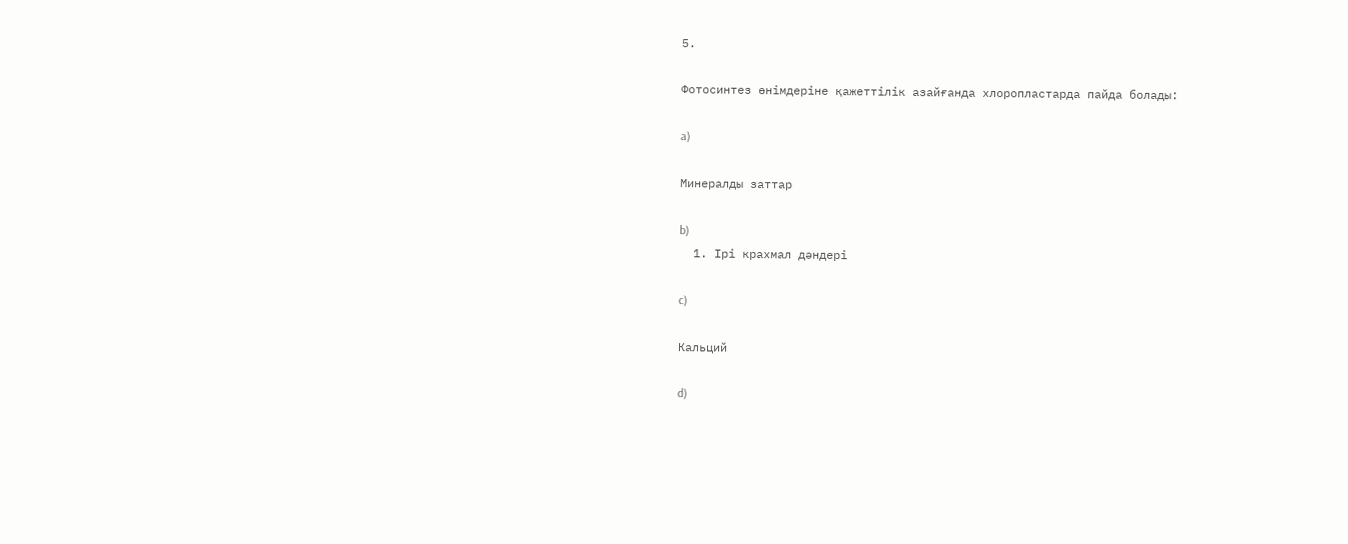5.

Фотосинтез өнімдеріне қажеттілік азайғанда хлоропластарда пайда болады:

a)

Минералды заттар

b)
  1. Ірі крахмал дәндері

c)

Кальций

d)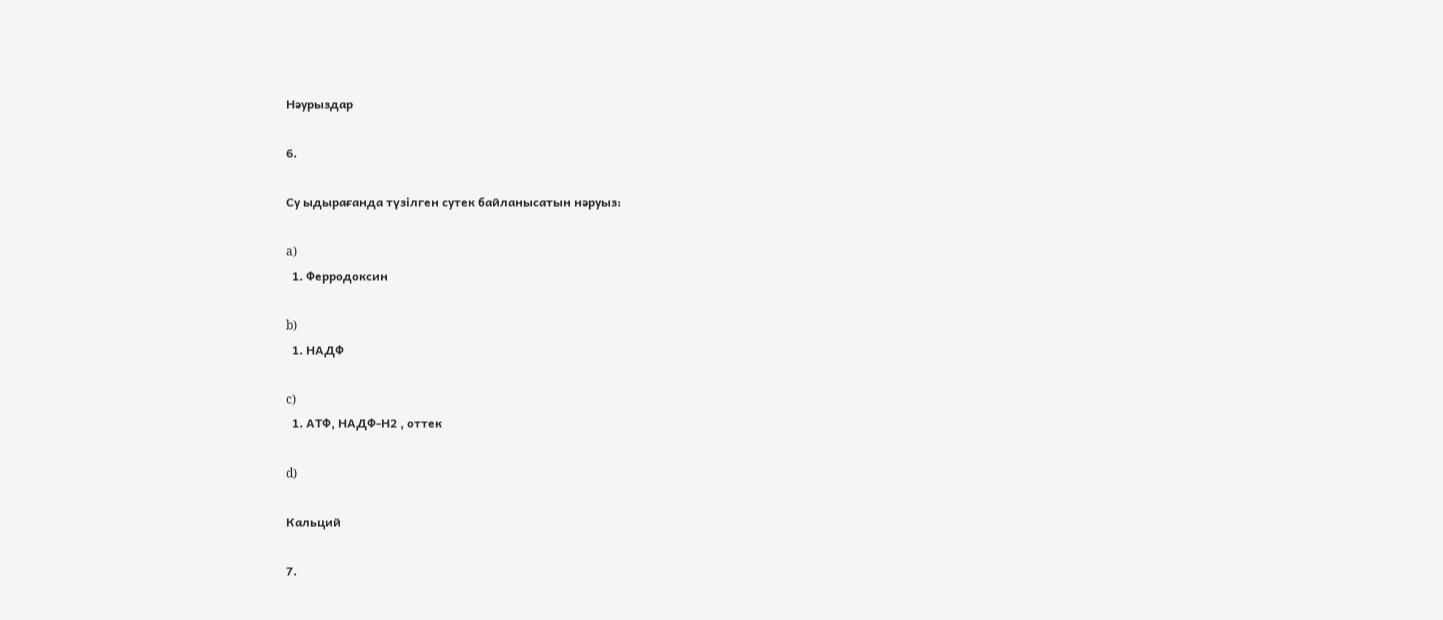Нәурыздар

6.

Су ыдырағанда түзілген сутек байланысатын нәруыз:

a)
  1. Ферродоксин

b)
  1. НАДФ

c)
  1. АТФ, НАДФ-Н2 , оттек

d)

Кальций

7.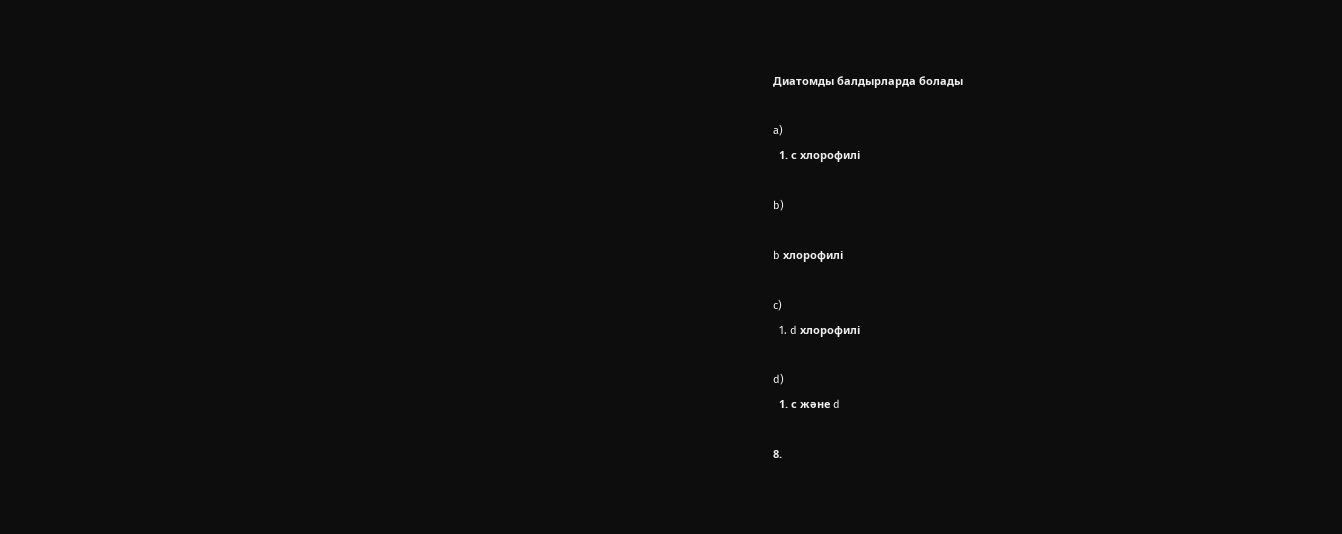Диатомды балдырларда болады

a)
  1. с хлорофилі

b)

b хлорофилі

c)
  1. d хлорофилі

d)
  1. с және d

8.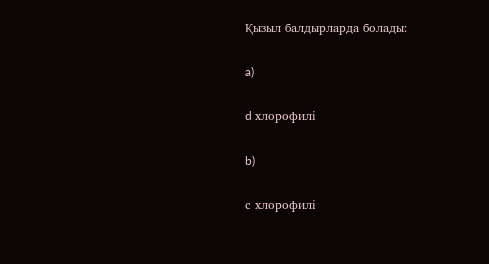Қызыл балдырларда болады:

a)

d хлорофилі

b)

с хлорофилі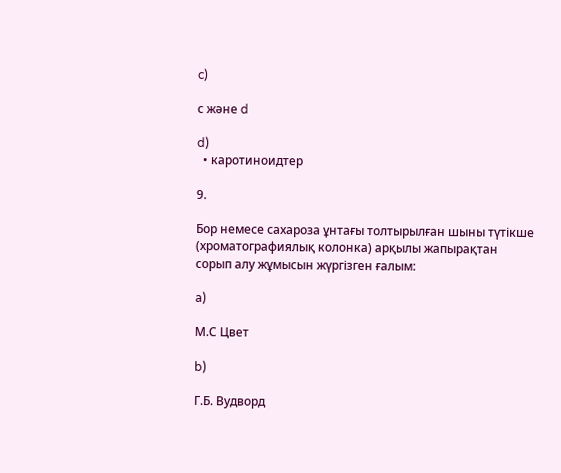c)

с және d

d)
  • каротиноидтер

9.

Бор немесе сахароза ұнтағы толтырылған шыны түтікше (хроматографиялық колонка) арқылы жапырақтан сорып алу жұмысын жүргізген ғалым:

a)

М.С Цвет

b)

Г.Б. Вудворд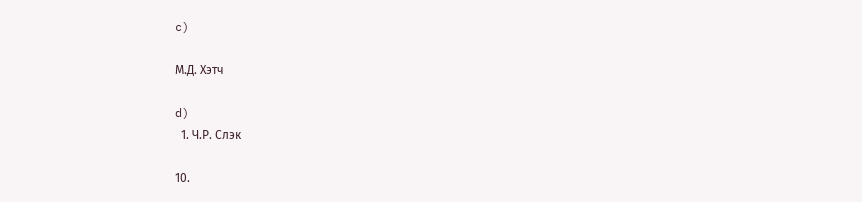c)

М.Д. Хэтч

d)
  1. Ч.Р. Слэк

10.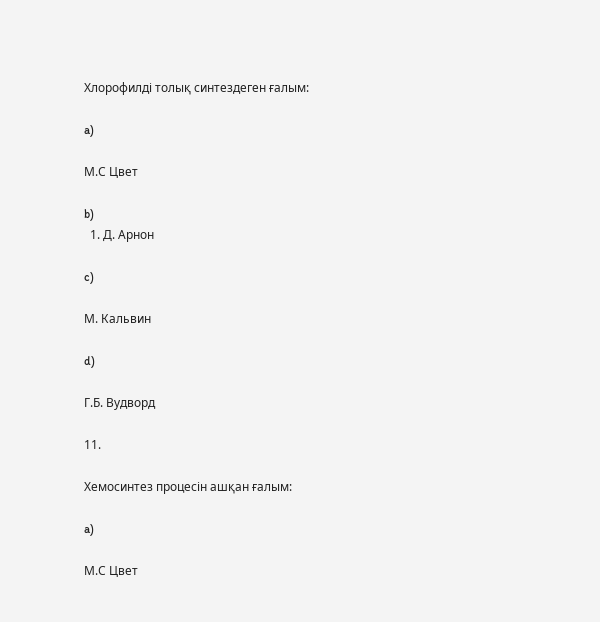Хлорофилді толық синтездеген ғалым:

a)

М.С Цвет

b)
  1. Д. Арнон

c)

М. Кальвин

d)

Г.Б. Вудворд

11.

Хемосинтез процесін ашқан ғалым:

a)

М.С Цвет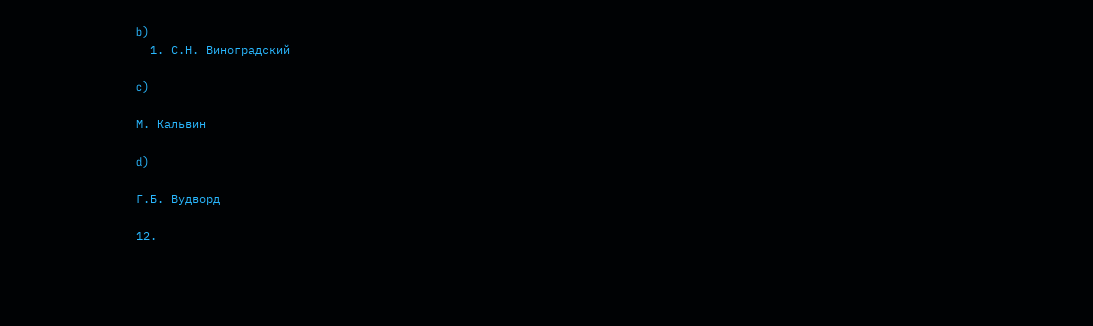b)
  1. С.Н. Виноградский

c)

М. Кальвин

d)

Г.Б. Вудворд

12.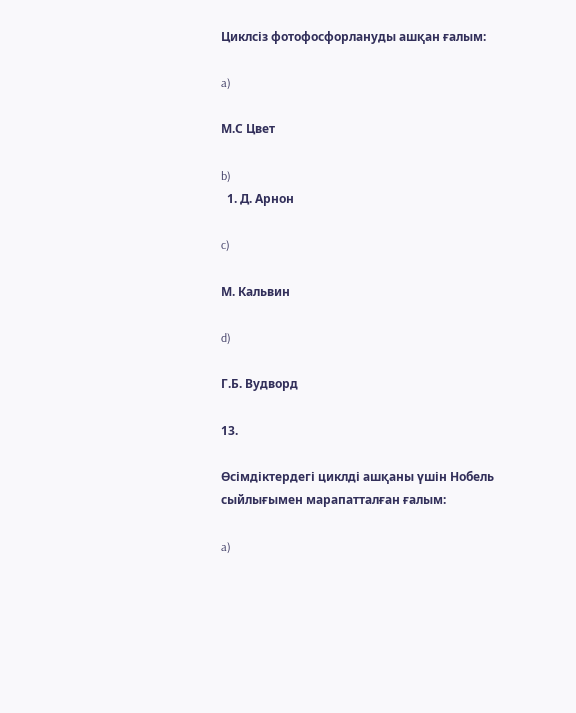Циклсіз фотофосфорлануды ашқан ғалым:

a)

М.С Цвет

b)
  1. Д. Арнон

c)

М. Кальвин

d)

Г.Б. Вудворд

13.

Өсімдіктердегі циклді ашқаны үшін Нобель сыйлығымен марапатталған ғалым:

a)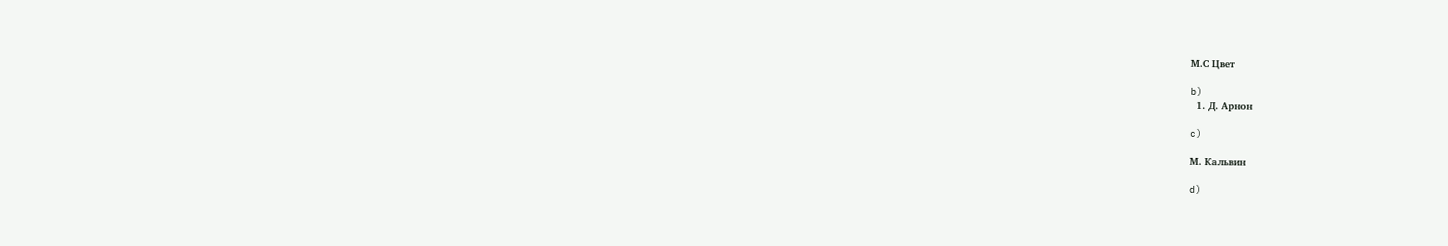М.С Цвет

b)
  1. Д. Арнон

c)

М. Кальвин

d)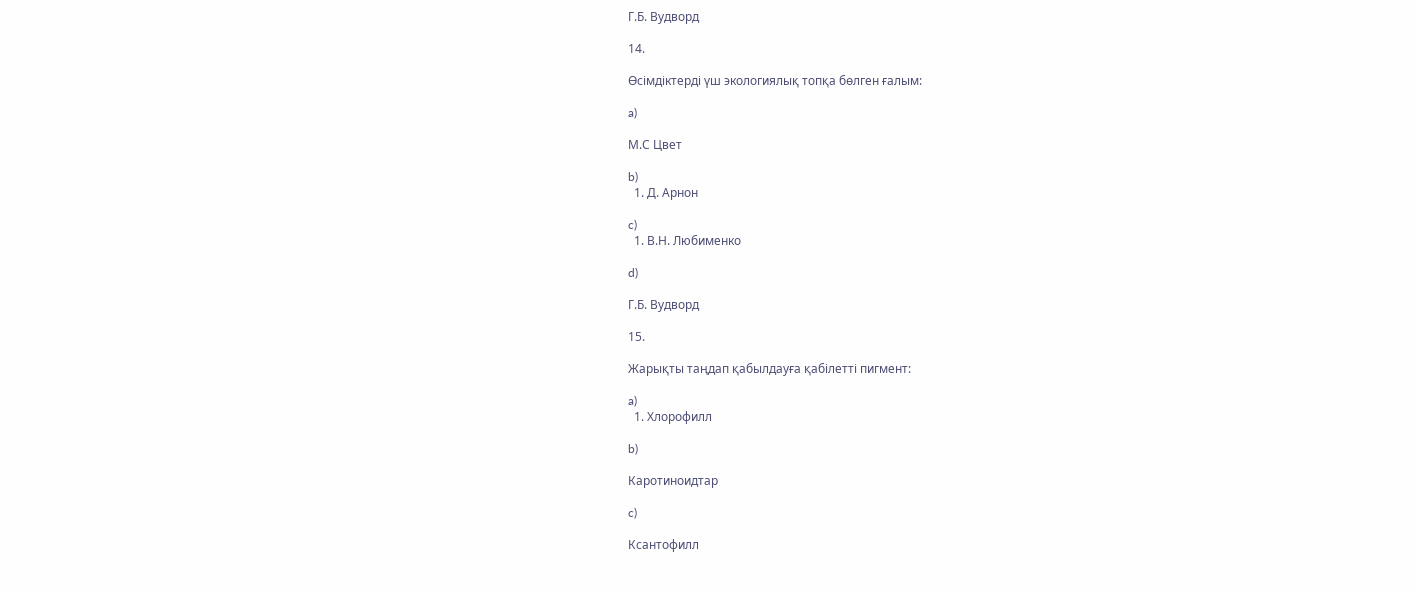Г.Б. Вудворд

14.

Өсімдіктерді үш экологиялық топқа бөлген ғалым:

a)

М.С Цвет

b)
  1. Д. Арнон

c)
  1. В.Н. Любименко

d)

Г.Б. Вудворд

15.

Жарықты таңдап қабылдауға қабілетті пигмент:

a)
  1. Хлорофилл

b)

Каротиноидтар

c)

Ксантофилл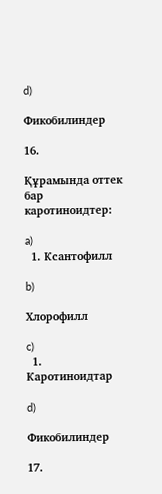d)

Фикобилиндер

16.

Құрамында оттек бар каротиноидтер:

a)
  1. Ксантофилл

b)

Хлорофилл

c)
  1. Каротиноидтар

d)

Фикобилиндер

17.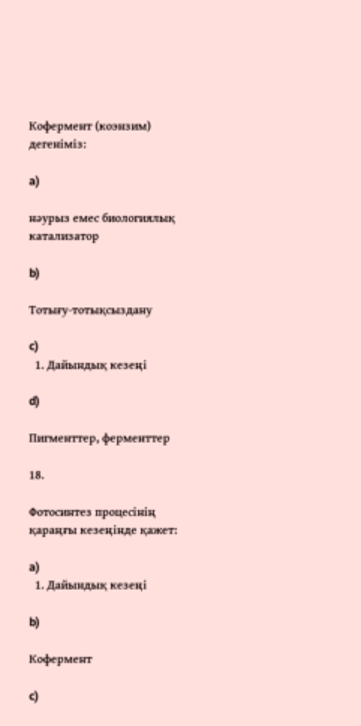Кофермент (коэнзим) дегеніміз:

a)

нәурыз емес биологиялық катализатор

b)

Тотығу-тотықсыздану

c)
  1. Дайындық кезеңі

d)

Пигменттер, ферменттер

18.

Фотосинтез процесінің қараңғы кезеңінде қажет:

a)
  1. Дайындық кезеңі

b)

Кофермент

c)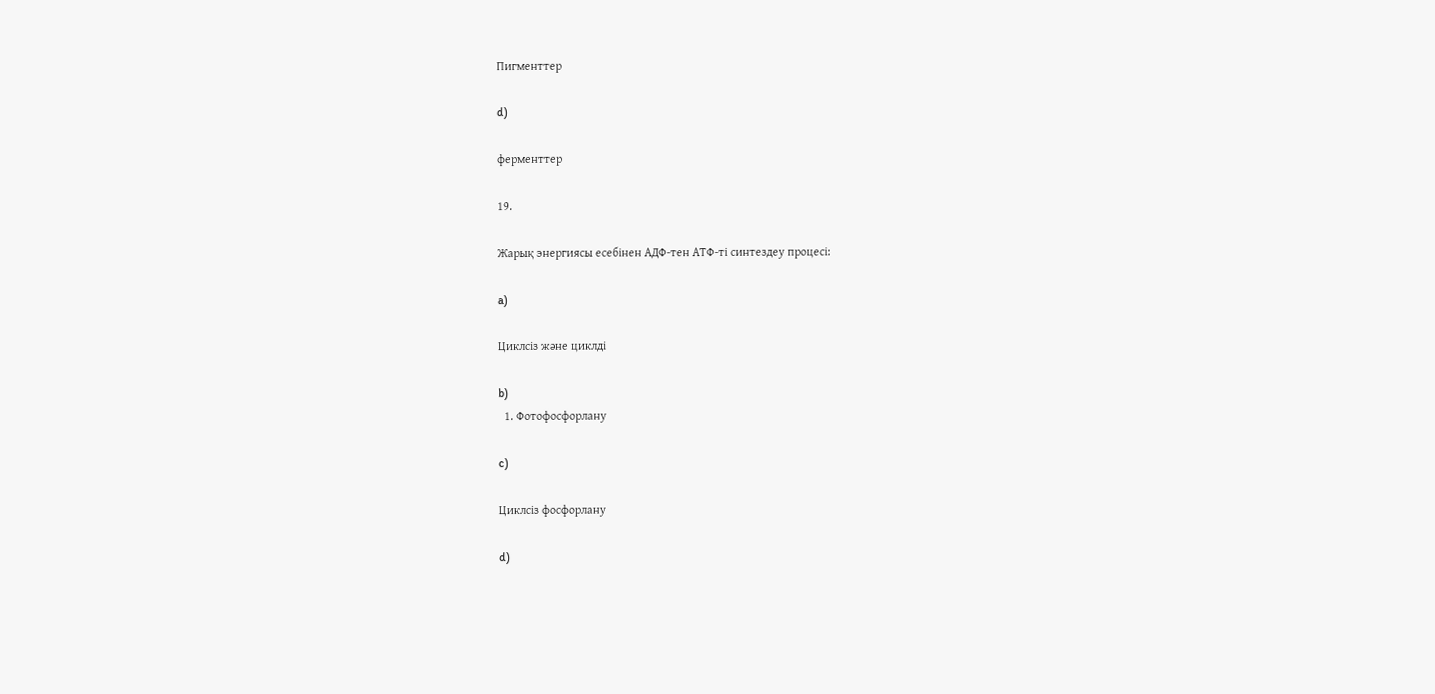Пигменттер

d)

ферменттер

19.

Жарық энергиясы есебінен АДФ-тен АТФ-ті синтездеу процесі:

a)

Циклсіз және циклді

b)
  1. Фотофосфорлану

c)

Циклсіз фосфорлану

d)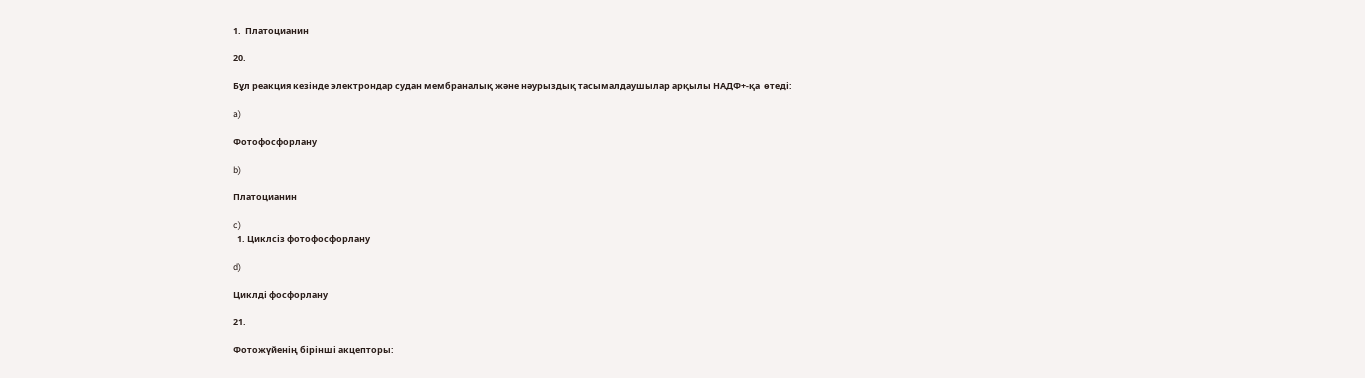1.  Платоцианин

20.

Бұл реакция кезінде электрондар судан мембраналық және нәурыздық тасымалдаушылар арқылы НАДФ+-қа  өтеді:

a)

Фотофосфорлану

b)

Платоцианин

c)
  1. Циклсіз фотофосфорлану

d)

Циклді фосфорлану

21.

Фотожүйенің бірінші акцепторы: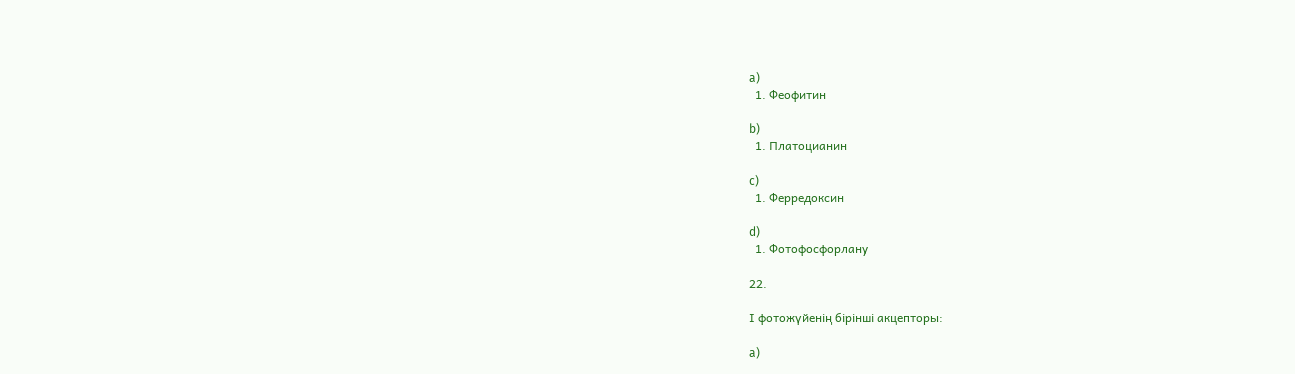a)
  1. Феофитин

b)
  1. Платоцианин

c)
  1. Ферредоксин

d)
  1. Фотофосфорлану

22.

І фотожүйенің бірінші акцепторы:

a)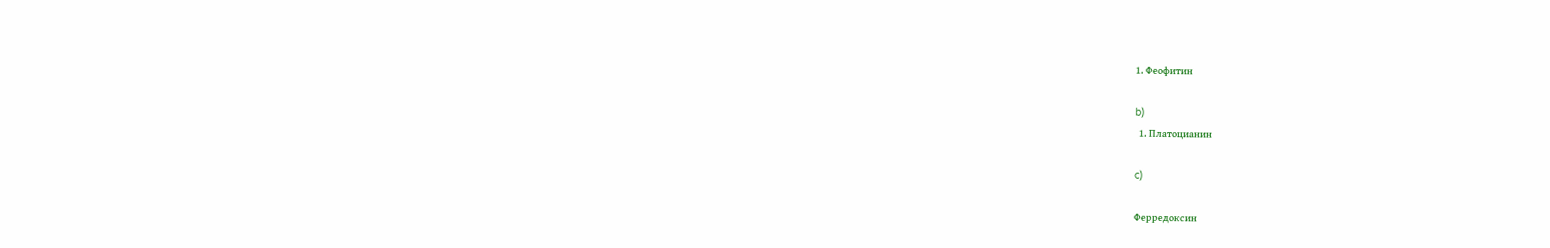1. Феофитин

b)
  1. Платоцианин

c)

Ферредоксин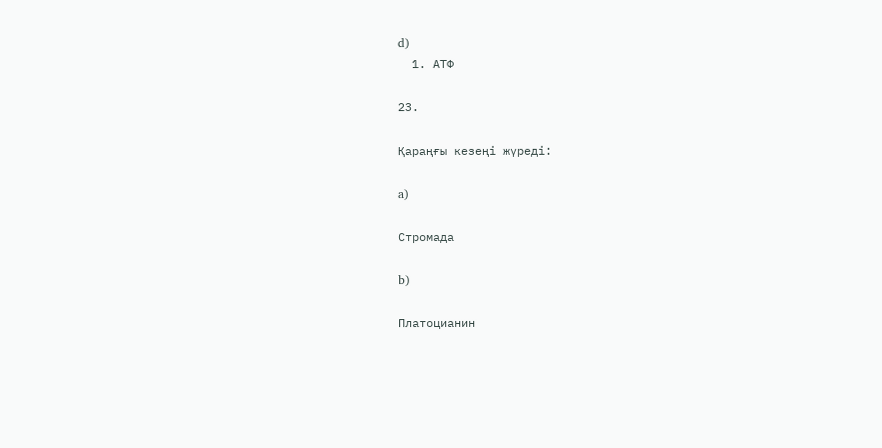d)
  1. АТФ

23.

Қараңғы кезеңі жүреді:

a)

Стромада

b)

Платоцианин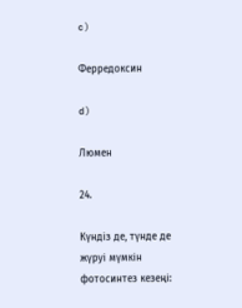c)

Ферредоксин

d)

Люмен

24.

Күндіз де, түнде де жүруі мүмкін фотосинтез кезеңі: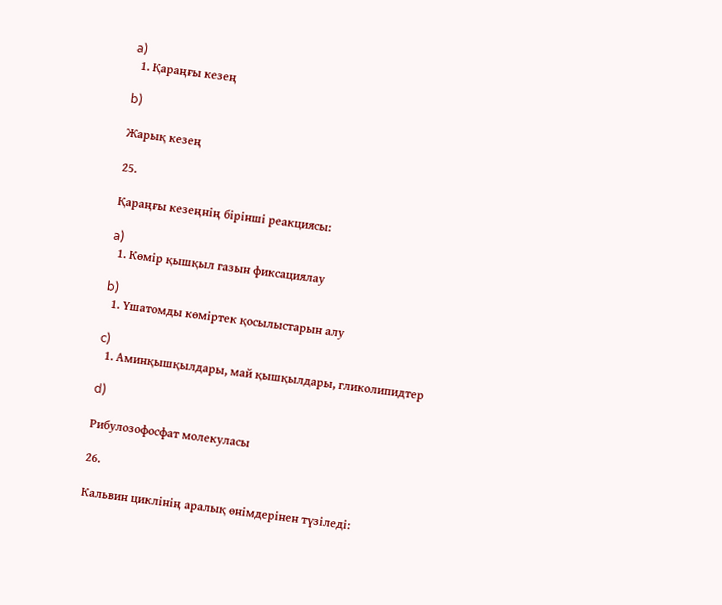a)
  1. Қараңғы кезең

b)

Жарық кезең

25.

Қараңғы кезеңнің бірінші реакциясы:

a)
  1. Көмір қышқыл газын фиксациялау

b)
  1. Үшатомды көміртек қосылыстарын алу

c)
  1. Аминқышқылдары, май қышқылдары, гликолипидтер

d)

Рибулозофосфат молекуласы

26.

Кальвин циклінің аралық өнімдерінен түзіледі: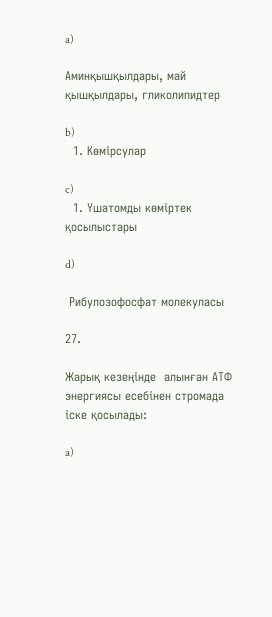a)

Аминқышқылдары, май қышқылдары, гликолипидтер

b)
  1. Көмірсулар

c)
  1. Үшатомды көміртек қосылыстары

d)

 Рибулозофосфат молекуласы

27.

Жарық кезеңінде  алынған АТФ энергиясы есебінен стромада іске қосылады:

a)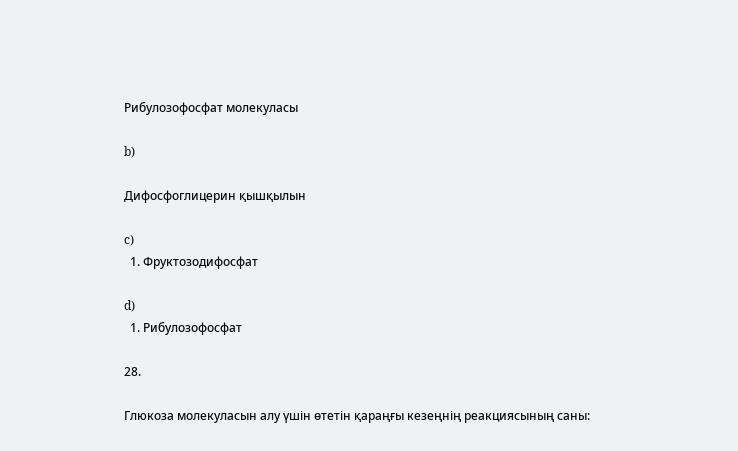Рибулозофосфат молекуласы

b)

Дифосфоглицерин қышқылын

c)
  1. Фруктозодифосфат

d)
  1. Рибулозофосфат

28.

Глюкоза молекуласын алу үшін өтетін қараңғы кезеңнің реакциясының саны: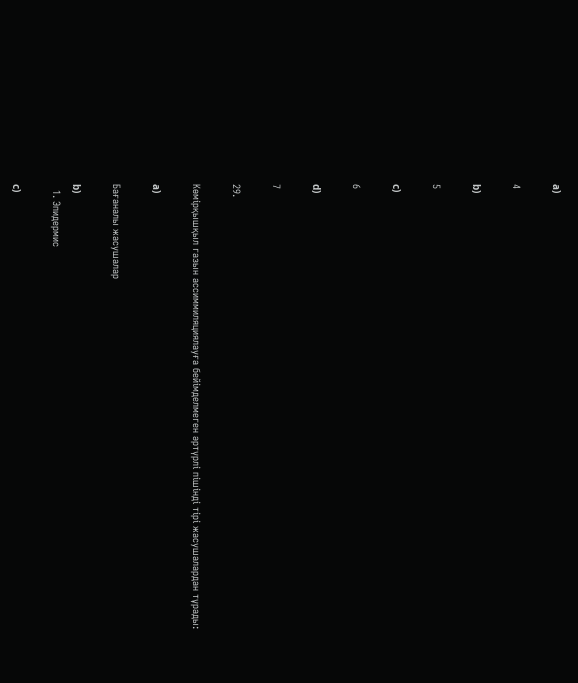a)

4

b)

5

c)

6

d)

7

29.

Көмірқышқыл газын ассиммиляциялауға бейімделмеген әртүрлі пішінді тірі жасушалардан тұрады:

a)

Бағаналы жасушалар

b)
  1. Эпидермис

c)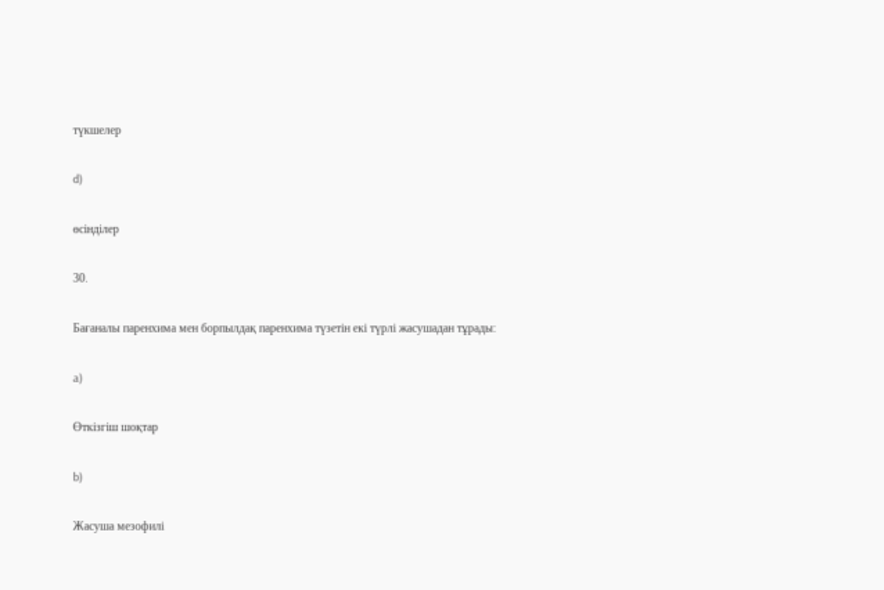түкшелер

d)

өсінділер

30.

Бағаналы паренхима мен борпылдақ паренхима түзетін екі түрлі жасушадан тұрады:

a)

Өткізгіш шоқтар

b)

Жасуша мезофилі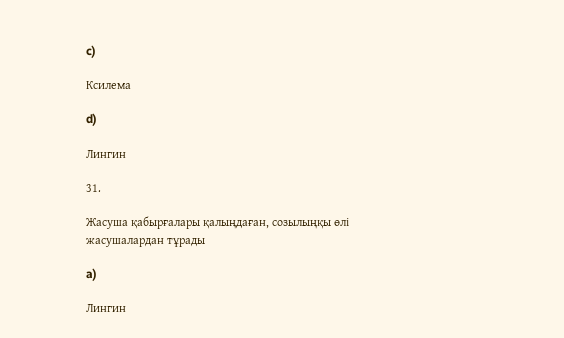c)

Ксилема

d)

Лингин

31.

Жасуша қабырғалары қалыңдаған, созылыңқы өлі жасушалардан тұрады

a)

Лингин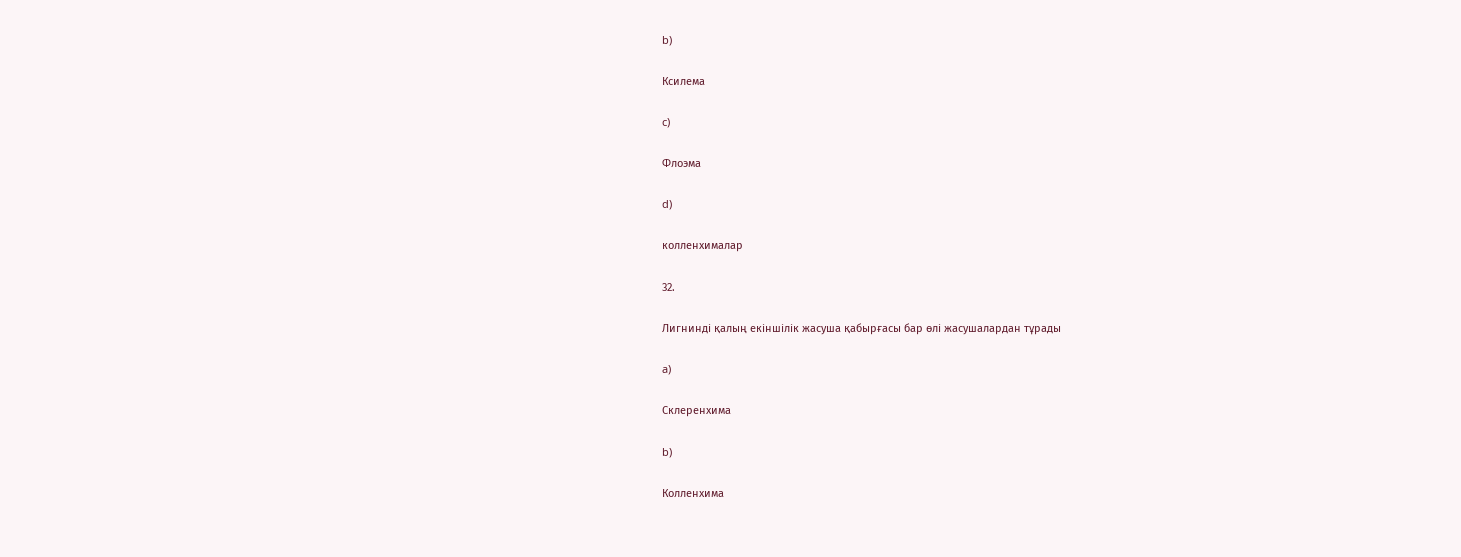b)

Ксилема

c)

Флоэма

d)

колленхималар

32.

Лигнинді қалың екіншілік жасуша қабырғасы бар өлі жасушалардан тұрады

a)

Склеренхима

b)

Колленхима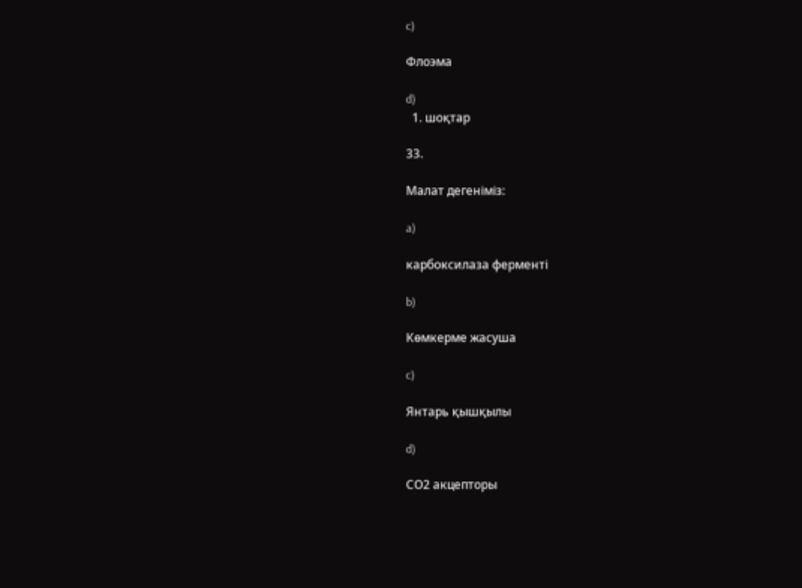c)

Флоэма

d)
  1. шоқтар

33.

Малат дегеніміз:

a)

карбоксилаза ферменті

b)

Көмкерме жасуша

c)

Янтарь қышқылы

d)

СО2 акцепторы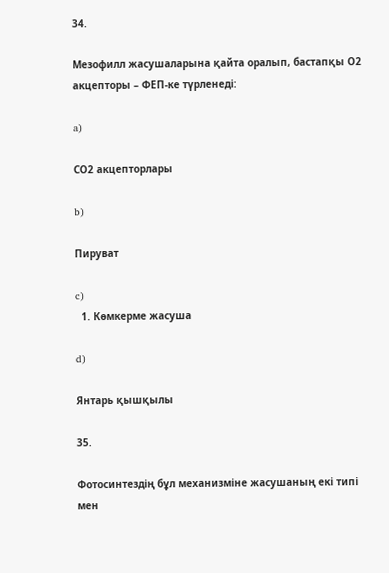34.

Мезофилл жасушаларына қайта оралып, бастапқы О2 акцепторы – ФЕП-ке түрленеді:

a)

СО2 акцепторлары

b)

Пируват

c)
  1. Көмкерме жасуша

d)

Янтарь қышқылы

35.

Фотосинтездің бұл механизміне жасушаның екі типі мен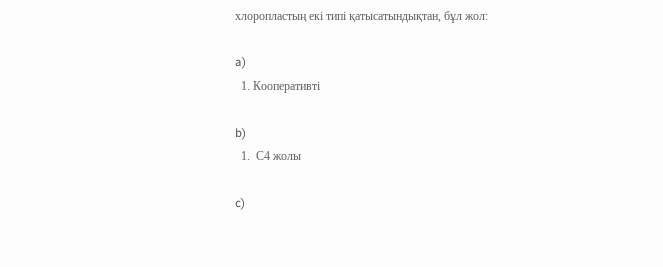хлоропластың екі типі қатысатындықтан, бұл жол:

a)
  1. Кооперативті

b)
  1.  С4 жолы

c)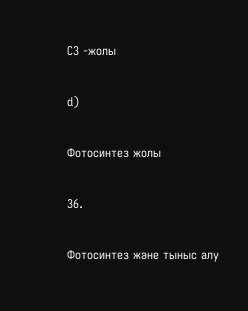С3 -жолы

d)

Фотосинтез жолы

36.

Фотосинтез және тыныс алу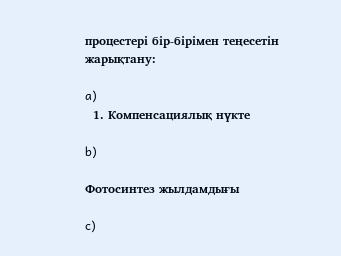процестері бір-бірімен теңесетін жарықтану:

a)
  1. Компенсациялық нүкте

b)

Фотосинтез жылдамдығы

c)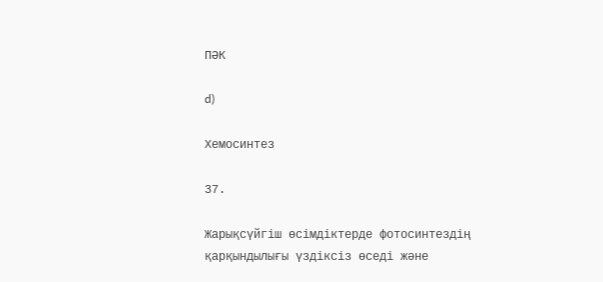ПӘК

d)

Хемосинтез

37.

Жарықсүйгіш өсімдіктерде фотосинтездің қарқындылығы үздіксіз өседі және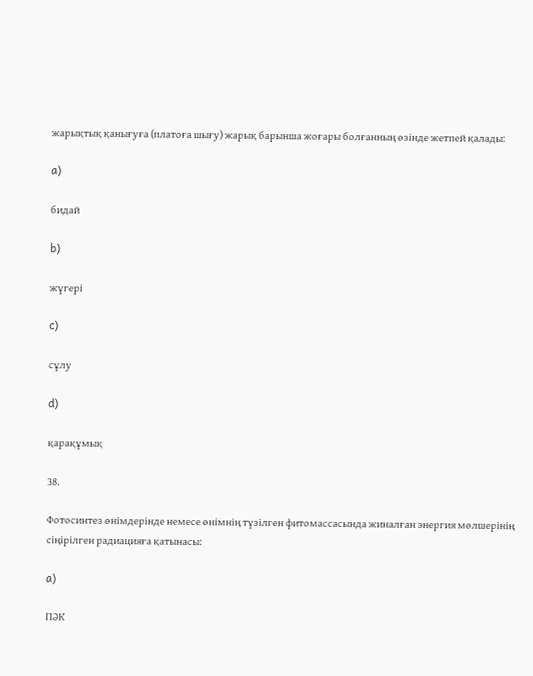жарықтық қанығуға (платоға шығу) жарық барынша жоғары болғанның өзінде жетпей қалады:

a)

бидай

b)

жүгері

c)

сұлу

d)

қарақұмық

38.

Фотосинтез өнімдерінде немесе өнімнің түзілген фитомассасында жиналған энергия мөлшерінің сіңірілген радиацияға қатынасы:

a)

ПӘК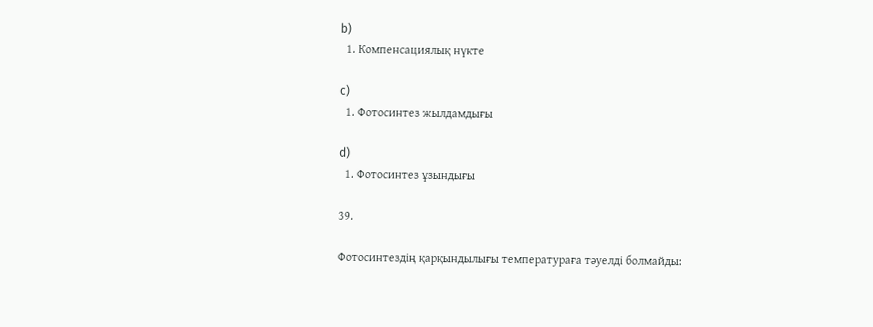b)
  1. Компенсациялық нүкте

c)
  1. Фотосинтез жылдамдығы

d)
  1. Фотосинтез ұзындығы

39.

Фотосинтездің қарқындылығы температураға тәуелді болмайды: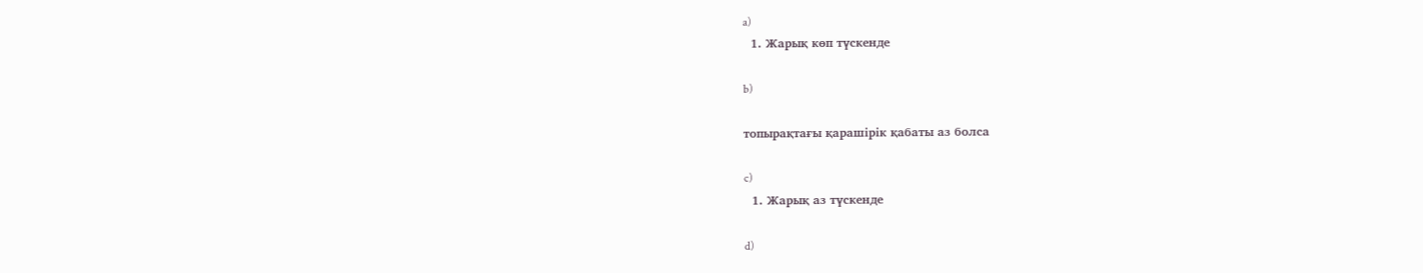a)
  1. Жарық көп түскенде

b)

топырақтағы қарашірік қабаты аз болса

c)
  1. Жарық аз түскенде

d)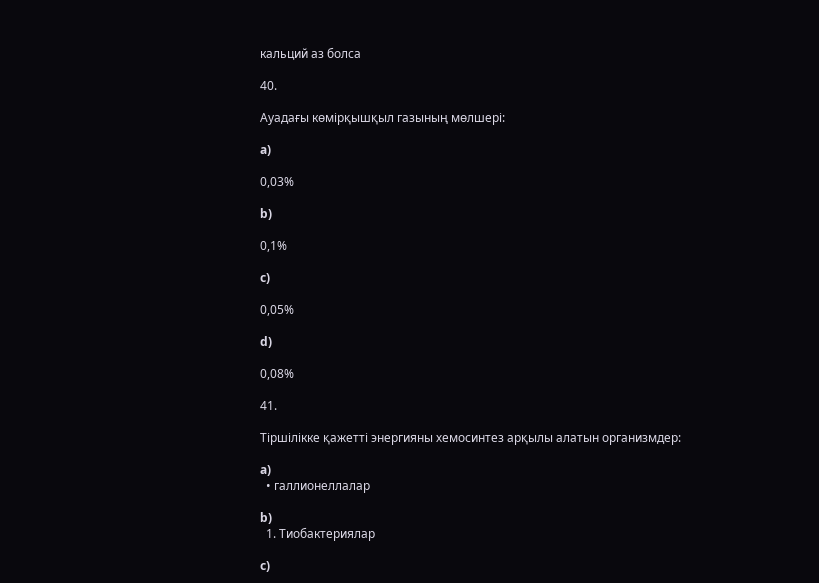кальций аз болса

40.

Ауадағы көмірқышқыл газының мөлшері:

a)

0,03%

b)

0,1%

c)

0,05%

d)

0,08%

41.

Тіршілікке қажетті энергияны хемосинтез арқылы алатын организмдер:

a)
  • галлионеллалар

b)
  1. Тиобактериялар

c)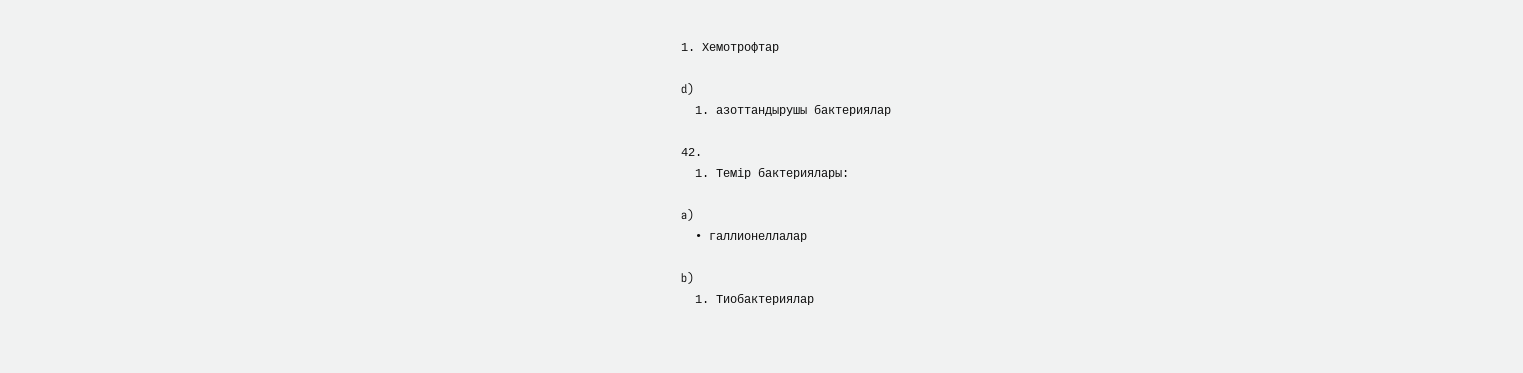1. Хемотрофтар

d)
  1. азоттандырушы бактериялар

42.
  1. Темір бактериялары:

a)
  • галлионеллалар

b)
  1. Тиобактериялар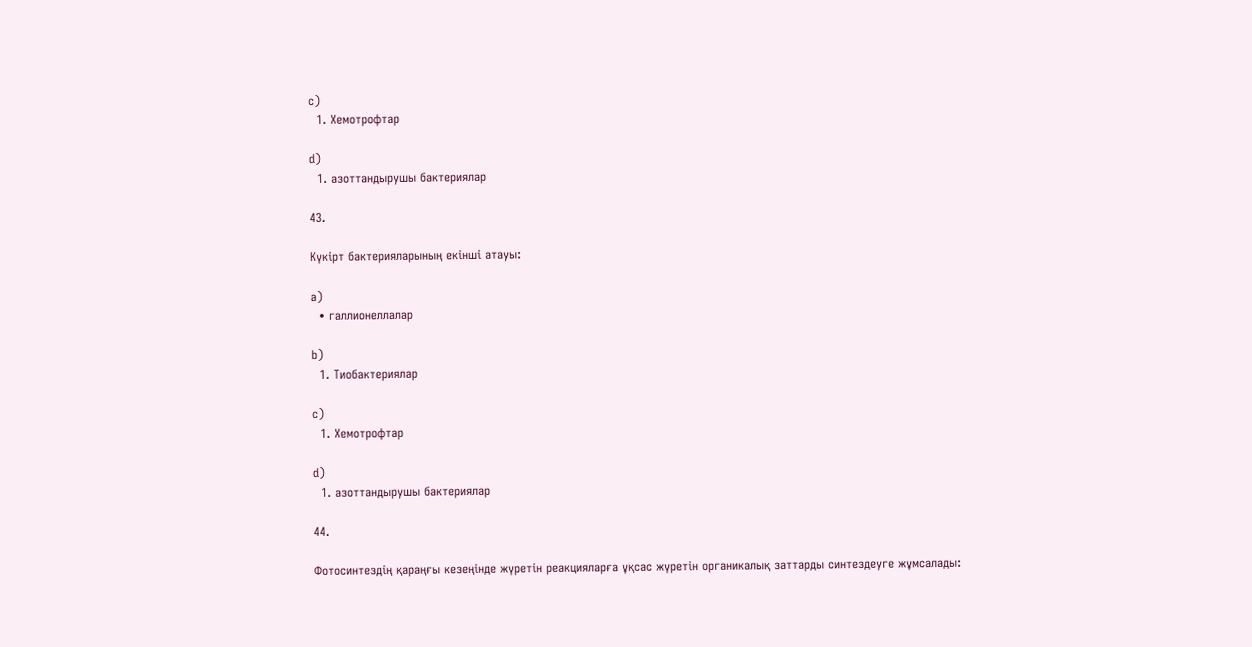c)
  1. Хемотрофтар

d)
  1. азоттандырушы бактериялар

43.

Күкірт бактерияларының екінші атауы:

a)
  • галлионеллалар

b)
  1. Тиобактериялар

c)
  1. Хемотрофтар

d)
  1. азоттандырушы бактериялар

44.

Фотосинтездің қараңғы кезеңінде жүретін реакцияларға ұқсас жүретін органикалық заттарды синтездеуге жұмсалады: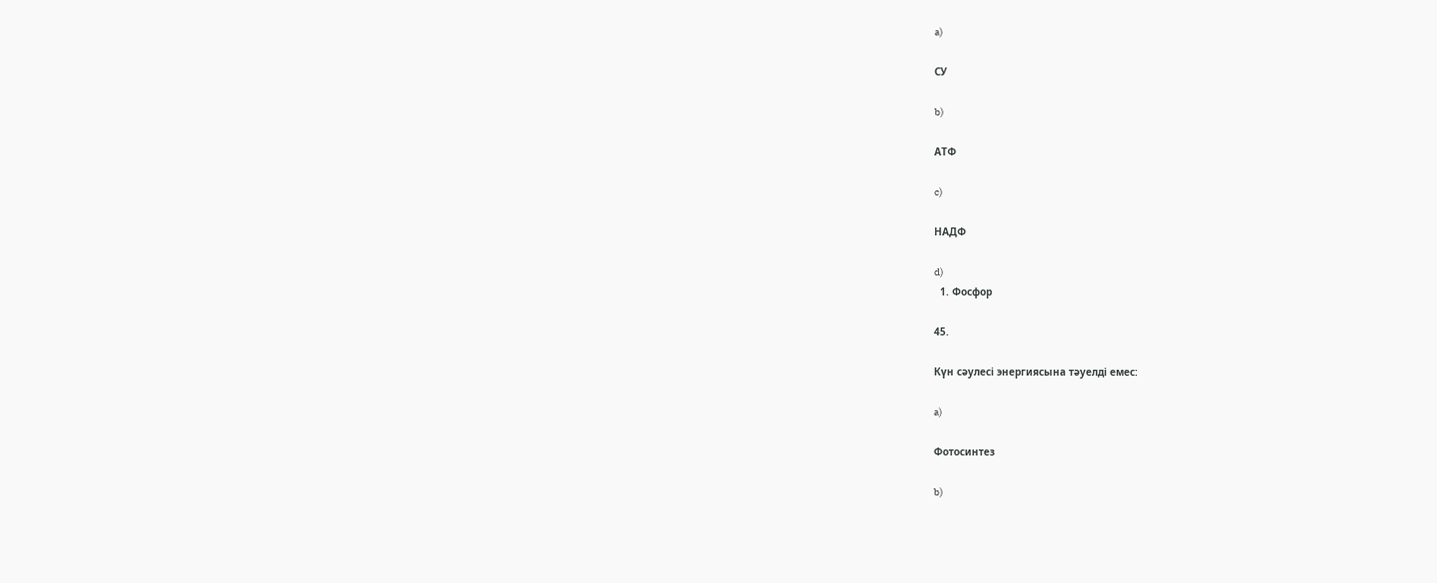a)

СУ

b)

АТФ

c)

НАДФ

d)
  1. Фосфор

45.

Күн сәулесі энергиясына тәуелді емес:

a)

Фотосинтез

b)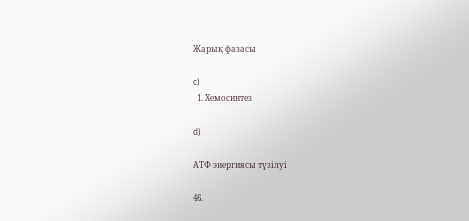Жарық фазасы

c)
  1. Хемосинтез

d)

АТФ энергиясы түзілуі

46.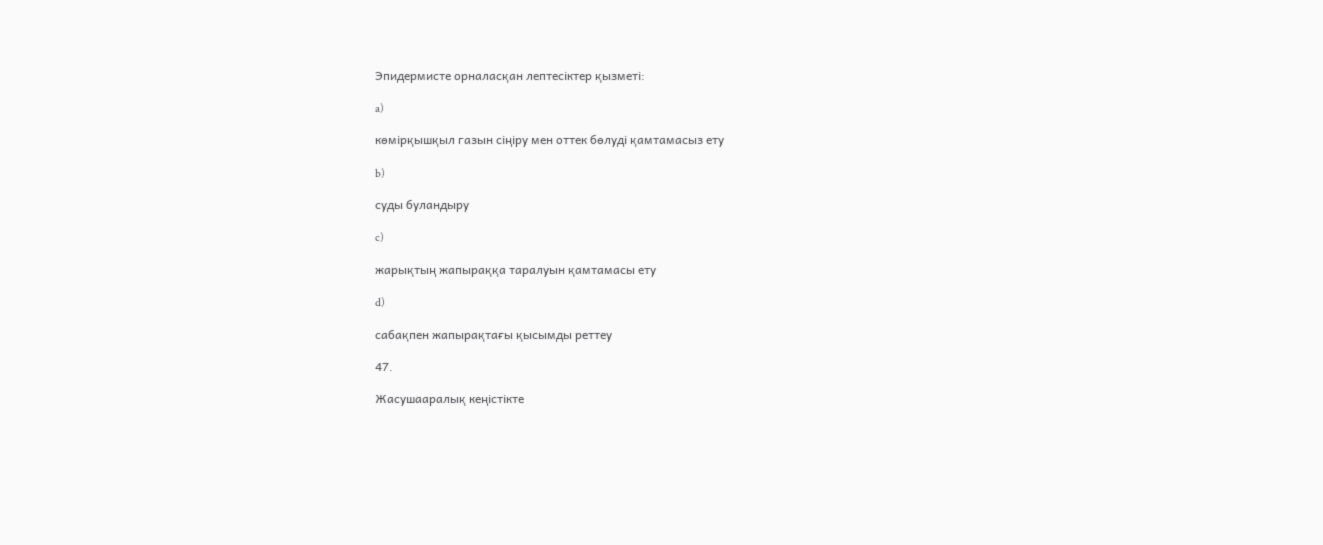Эпидермисте орналасқан лептесіктер қызметі:

a)

көмірқышқыл газын сіңіру мен оттек бөлуді қамтамасыз ету

b)

суды буландыру

c)

жарықтың жапыраққа таралуын қамтамасы ету

d)

сабақпен жапырақтағы қысымды реттеу

47.

Жасушааралық кеңістікте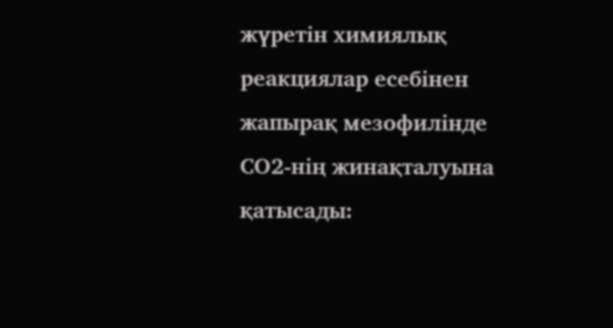жүретін химиялық реакциялар есебінен жапырақ мезофилінде СО2-нің жинақталуына қатысады: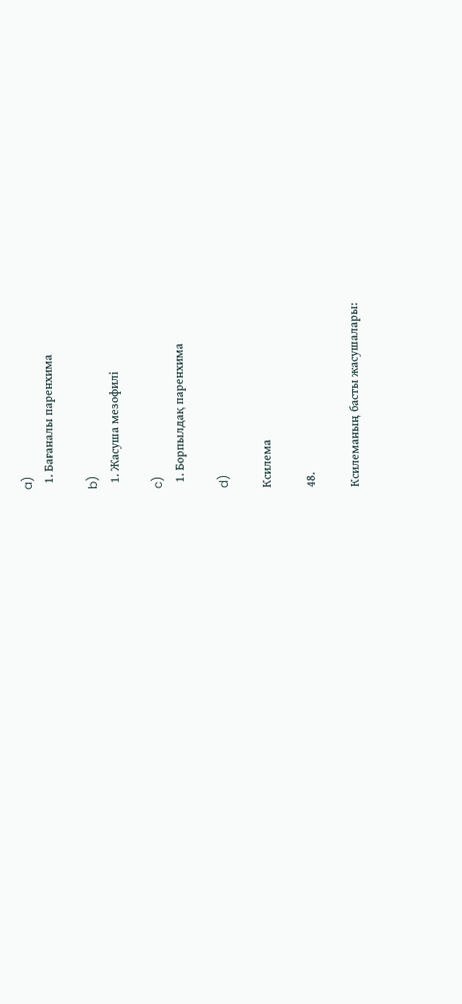a)
  1. Бағаналы паренхима

b)
  1. Жасуша мезофилі

c)
  1. Борпылдақ паренхима

d)

Ксилема

48.

Ксилеманың басты жасушалары: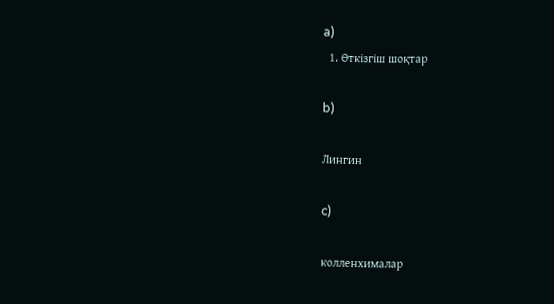a)
  1. Өткізгіш шоқтар

b)

Лингин

c)

колленхималар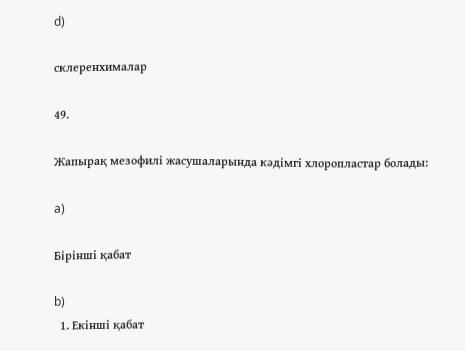d)

склеренхималар

49.

Жапырақ мезофилі жасушаларында кәдімгі хлоропластар болады:

a)

Бірінші қабат

b)
  1. Екінші қабат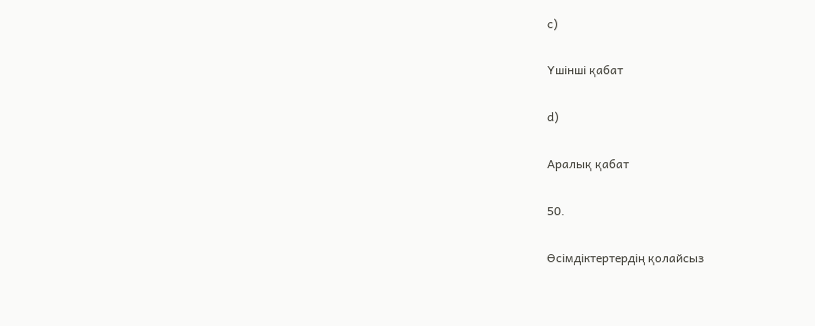c)

Үшінші қабат

d)

Аралық қабат

50.

Өсімдіктертердің қолайсыз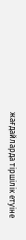жағдайларда тіршілік етуіне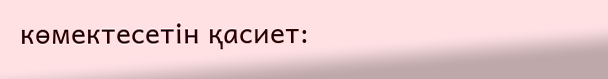көмектесетін қасиет: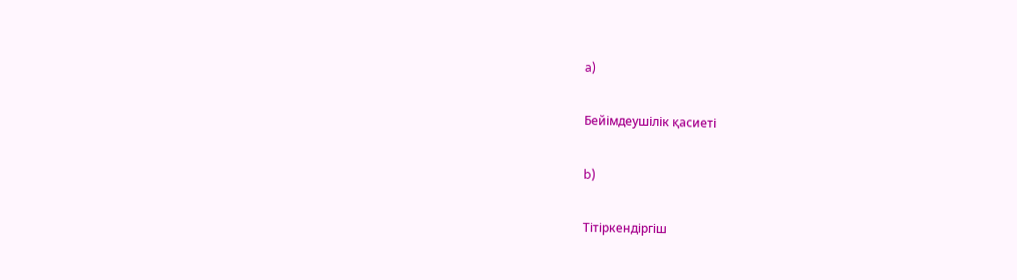a)

Бейімдеушілік қасиеті

b)

Тітіркендіргіш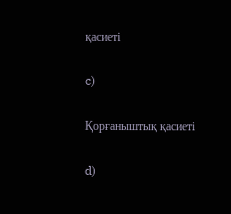қасиеті

c)

Қорғаныштық қасиеті

d)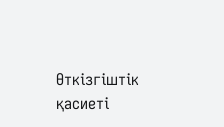Өткізгіштік қасиеті